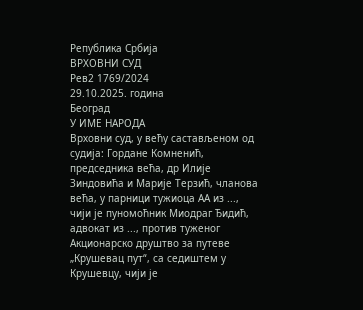Република Србија
ВРХОВНИ СУД
Рев2 1769/2024
29.10.2025. година
Београд
У ИМЕ НАРОДА
Врховни суд, у већу састављеном од судија: Гордане Комненић, председника већа, др Илије Зиндовића и Марије Терзић, чланова већа, у парници тужиоца АА из ..., чији је пуномоћник Миодраг Ђидић, адвокат из ..., против туженог Акционарско друштво за путеве „Крушевац пут“, са седиштем у Крушевцу, чији је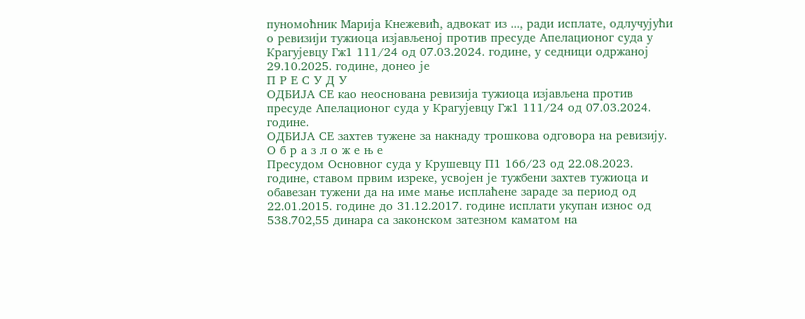пуномоћник Марија Кнежевић, адвокат из ..., ради исплате, одлучујући о ревизији тужиоца изјављеној против пресуде Апелационог суда у Крагујевцу Гж1 111/24 од 07.03.2024. године, у седници одржаној 29.10.2025. године, донео је
П Р Е С У Д У
ОДБИЈА СЕ као неоснована ревизија тужиоца изјављена против пресуде Апелационог суда у Крагујевцу Гж1 111/24 од 07.03.2024. године.
ОДБИЈА СЕ захтев тужене за накнаду трошкова одговора на ревизију.
О б р а з л о ж е њ е
Пресудом Основног суда у Крушевцу П1 166/23 од 22.08.2023. године, ставом првим изреке, усвојен је тужбени захтев тужиоца и обавезан тужени да на име мање исплаћене зараде за период од 22.01.2015. године до 31.12.2017. године исплати укупан износ од 538.702,55 динара са законском затезном каматом на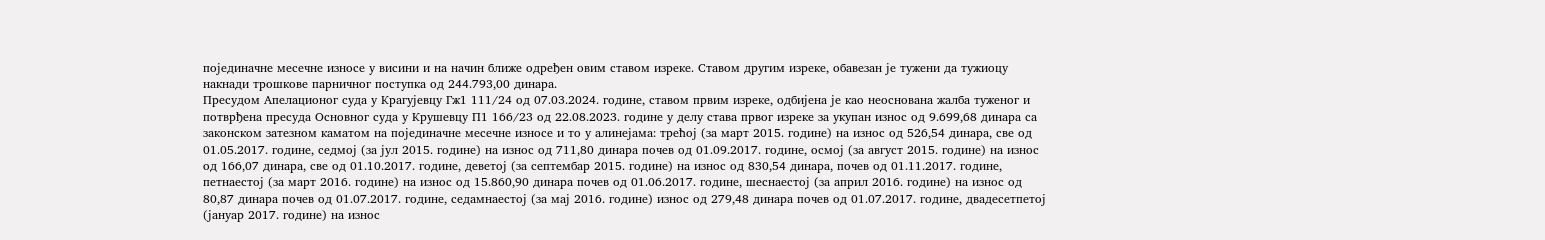појединачне месечне износе у висини и на начин ближе одређен овим ставом изреке. Ставом другим изреке, обавезан је тужени да тужиоцу накнади трошкове парничног поступка од 244.793,00 динара.
Пресудом Апелационог суда у Крагујевцу Гж1 111/24 од 07.03.2024. године, ставом првим изреке, одбијена је као неоснована жалба туженог и потврђена пресуда Основног суда у Крушевцу П1 166/23 од 22.08.2023. године у делу става првог изреке за укупан износ од 9.699,68 динара са законском затезном каматом на појединачне месечне износе и то у алинејама: трећој (за март 2015. године) на износ од 526,54 динара, све од 01.05.2017. године, седмој (за јул 2015. године) на износ од 711,80 динара почев од 01.09.2017. године, осмој (за август 2015. године) на износ од 166,07 динара, све од 01.10.2017. године, деветој (за септембар 2015. године) на износ од 830,54 динара, почев од 01.11.2017. године, петнаестој (за март 2016. године) на износ од 15.860,90 динара почев од 01.06.2017. године, шеснаестој (за април 2016. године) на износ од 80,87 динара почев од 01.07.2017. године, седамнаестој (за мај 2016. године) износ од 279,48 динара почев од 01.07.2017. године, двадесетпетој (јануар 2017. године) на износ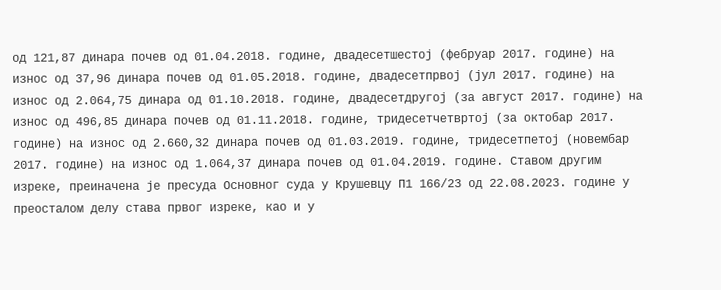од 121,87 динара почев од 01.04.2018. године, двадесетшестој (фебруар 2017. године) на износ од 37,96 динара почев од 01.05.2018. године, двадесетпрвој (јул 2017. године) на износ од 2.064,75 динара од 01.10.2018. године, двадесетдругој (за август 2017. године) на износ од 496,85 динара почев од 01.11.2018. године, тридесетчетвртој (за октобар 2017. године) на износ од 2.660,32 динара почев од 01.03.2019. године, тридесетпетој (новембар 2017. године) на износ од 1.064,37 динара почев од 01.04.2019. године. Ставом другим изреке, преиначена је пресуда Основног суда у Крушевцу П1 166/23 од 22.08.2023. године у преосталом делу става првог изреке, као и у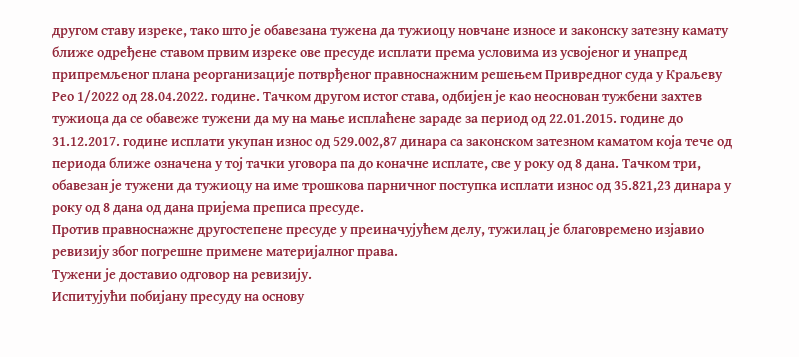другом ставу изреке, тако што је обавезана тужена да тужиоцу новчане износе и законску затезну камату ближе одређене ставом првим изреке ове пресуде исплати према условима из усвојеног и унапред припремљеног плана реорганизације потврђеног правноснажним решењем Привредног суда у Краљеву Рео 1/2022 од 28.04.2022. године. Тачком другом истог става, одбијен је као неоснован тужбени захтев тужиоца да се обавеже тужени да му на мање исплаћене зараде за период од 22.01.2015. године до 31.12.2017. године исплати укупан износ од 529.002,87 динара са законском затезном каматом која тече од периода ближе означена у тој тачки уговора па до коначне исплате, све у року од 8 дана. Тачком три, обавезан је тужени да тужиоцу на име трошкова парничног поступка исплати износ од 35.821,23 динара у року од 8 дана од дана пријема преписа пресуде.
Против правноснажне другостепене пресуде у преиначујућем делу, тужилац је благовремено изјавио ревизију због погрешне примене материјалног права.
Тужени је доставио одговор на ревизију.
Испитујући побијану пресуду на основу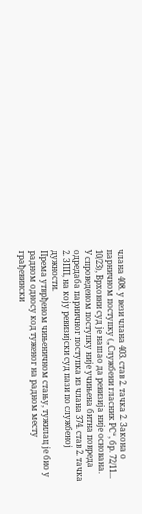члана 408. у вези члана 403. став 2. тачка 2. Закона о парничном поступку („Службени гласник РС“, бр. 72/11... 10/23), Врховни суд је нашао да ревизија није основана.
У спроведеном поступку није учињена битна повреда одредаба парничног поступка из члана 374. став 2. тачка 2. ЗПП, на коју ревизијски суд пази по службеној дужности.
Према утврђеном чињеничном стању, тужилац је био у радном односу код туженог на радном месту грађевински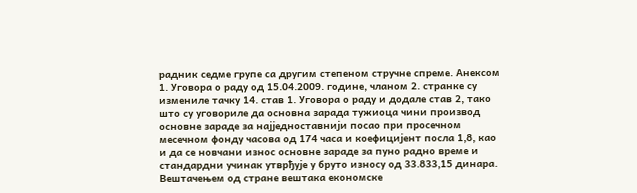радник седме групе са другим степеном стручне спреме. Анексом 1. Уговора о раду од 15.04.2009. године, чланом 2. странке су измениле тачку 14. став 1. Уговора о раду и додале став 2, тако што су уговориле да основна зарада тужиоца чини производ основне зараде за најједноставнији посао при просечном месечном фонду часова од 174 часа и коефицијент посла 1,8, као и да се новчани износ основне зараде за пуно радно време и стандардни учинак утврђује у бруто износу од 33.833,15 динара. Вештачењем од стране вештака економске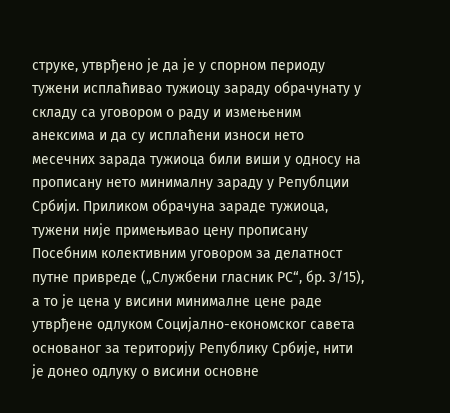струке, утврђено је да је у спорном периоду тужени исплаћивао тужиоцу зараду обрачунату у складу са уговором о раду и измењеним анексима и да су исплаћени износи нето месечних зарада тужиоца били виши у односу на прописану нето минималну зараду у Републции Србији. Приликом обрачуна зараде тужиоца, тужени није примењивао цену прописану Посебним колективним уговором за делатност путне привреде („Службени гласник РС“, бр. 3/15), а то је цена у висини минималне цене раде утврђене одлуком Социјално-економског савета основаног за територију Републику Србије, нити је донео одлуку о висини основне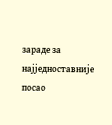зараде за најједноставније посао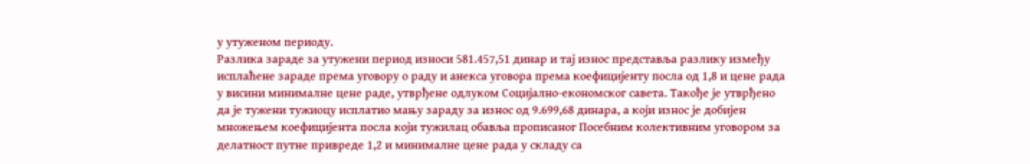у утуженом периоду.
Разлика зараде за утужени период износи 581.457,51 динар и тај износ представља разлику између исплаћене зараде према уговору о раду и анекса уговора према коефицијенту посла од 1,8 и цене рада у висини минималне цене раде, утврђене одлуком Социјално-економског савета. Такође је утврђено да је тужени тужиоцу исплатио мању зараду за износ од 9.699,68 динара, а који износ је добијен множењем коефицијента посла који тужилац обавља прописаног Посебним колективним уговором за делатност путне привреде 1,2 и минималне цене рада у складу са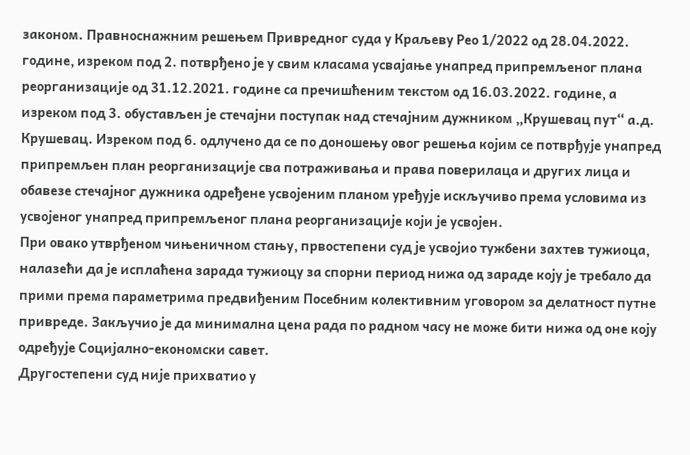законом. Правноснажним решењем Привредног суда у Краљеву Рео 1/2022 од 28.04.2022. године, изреком под 2. потврђено је у свим класама усвајање унапред припремљеног плана реорганизације од 31.12.2021. године са пречишћеним текстом од 16.03.2022. године, а изреком под 3. обустављен је стечајни поступак над стечајним дужником „Крушевац пут“ а.д. Крушевац. Изреком под 6. одлучено да се по доношењу овог решења којим се потврђује унапред припремљен план реорганизације сва потраживања и права поверилаца и других лица и обавезе стечајног дужника одређене усвојеним планом уређује искључиво према условима из усвојеног унапред припремљеног плана реорганизације који је усвојен.
При овако утврђеном чињеничном стању, првостепени суд је усвојио тужбени захтев тужиоца, налазећи да је исплаћена зарада тужиоцу за спорни период нижа од зараде коју је требало да прими према параметрима предвиђеним Посебним колективним уговором за делатност путне привреде. Закључио је да минимална цена рада по радном часу не може бити нижа од оне коју одређује Социјално-економски савет.
Другостепени суд није прихватио у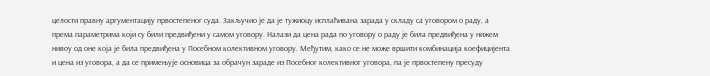целости правну аргументацију првостепеног суда. Закључио је да је тужиоцу исплаћивана зарада у складу са уговором о раду, а према параметрима који су били предвиђени у самом уговору. Налази да цена рада по уговору о раду је била предвиђена у нижем нивоу од оне која је била предвиђена у Посебном колективном уговору. Међутим, како се не може вршити комбинација коефицијента и цена из уговора, а да се примењује основица за обрачун зараде из Посебног колективног уговора, па је првостепену пресуду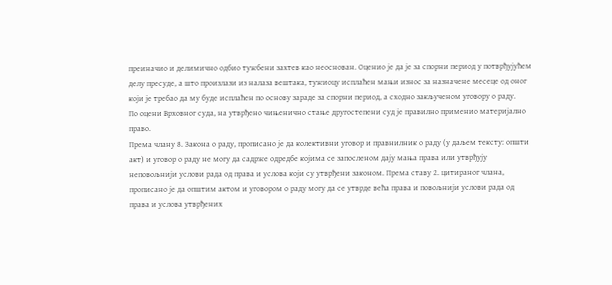преиначио и делимично одбио тужбени захтев као неоснован. Оценио је да је за спорни период у потврђујућем делу пресуде, а што произлази из налаза вештака, тужиоцу исплаћен мањи износ за назначене месеце од оног који је требао да му буде исплаћен по основу зараде за спорни период, а сходно закљученом уговору о раду.
По оцени Врховног суда, на утврђено чињенично стање другостепени суд је правилно применио материјално право.
Према члану 8. Закона о раду, прописано је да колективни уговор и правнилник о раду (у даљем тексту: општи акт) и уговор о раду не могу да садрже одредбе којима се запосленом дају мања права или утврђују неповољнији услови рада од права и услова који су утврђени законом. Према ставу 2. цитираног члана, прописано је да општим актом и уговором о раду могу да се утврде већа права и повољнији услови рада од права и услова утврђених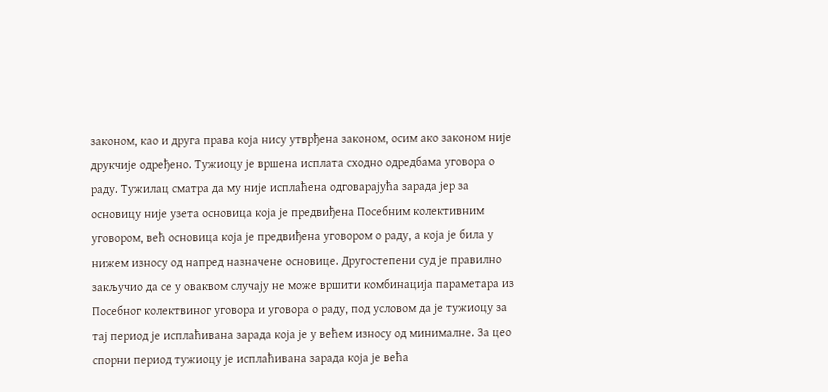законом, као и друга права која нису утврђена законом, осим ако законом није друкчије одређено. Тужиоцу је вршена исплата сходно одредбама уговора о раду. Тужилац сматра да му није исплаћена одговарајућа зарада јер за основицу није узета основица која је предвиђена Посебним колективним уговором, већ основица која је предвиђена уговором о раду, а која је била у нижем износу од напред назначене основице. Другостепени суд је правилно закључио да се у оваквом случају не може вршити комбинација параметара из Посебног колектвиног уговора и уговора о раду, под условом да је тужиоцу за тај период је исплаћивана зарада која је у већем износу од минималне. За цео спорни период тужиоцу је исплаћивана зарада која је већа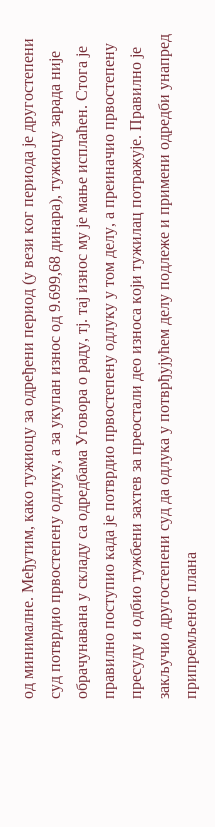од минималне. Међутим, како тужиоцу за одређени период (у вези ког периода је другостепени суд потврдио првостепену одлуку, а за укупан износ од 9.699,68 динара), тужиоцу зарада није обрачунавана у складу са одредбама Уговора о раду, тј. тај износ му је мање исплаћен. Стога је правилно поступио када је потврдио првостепену одлуку у том делу, а преиначио првостепену пресуду и одбио тужбени захтев за преостали део износа који тужилац потражује. Правилно је закључио другостепени суд да одлука у потврђујућем делу подлеже и примени одредби унапред припремљеног плана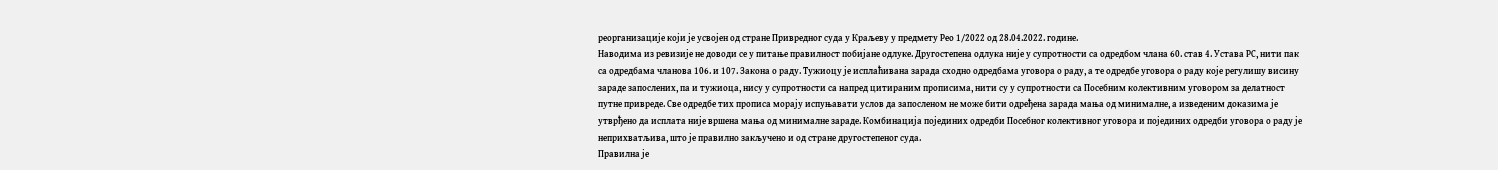реорганизације који је усвојен од стране Привредног суда у Краљеву у предмету Рео 1/2022 од 28.04.2022. године.
Наводима из ревизије не доводи се у питање правилност побијане одлуке. Другостепена одлука није у супротности са одредбом члана 60. став 4. Устава РС, нити пак са одредбама чланова 106. и 107. Закона о раду. Тужиоцу је исплаћивана зарада сходно одредбама уговора о раду, а те одредбе уговора о раду које регулишу висину зараде запослених, па и тужиоца, нису у супротности са напред цитираним прописима, нити су у супротности са Посебним колективним уговором за делатност путне привреде. Све одредбе тих прописа морају испуњавати услов да запосленом не може бити одређена зарада мања од минималне, а изведеним доказима је утврђено да исплата није вршена мања од минималне зараде. Комбинација појединих одредби Посебног колективног уговора и појединих одредби уговора о раду је неприхватљива, што је правилно закључено и од стране другостепеног суда.
Правилна је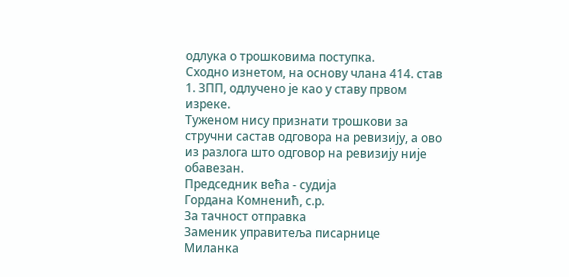одлука о трошковима поступка.
Сходно изнетом, на основу члана 414. став 1. ЗПП, одлучено је као у ставу првом изреке.
Туженом нису признати трошкови за стручни састав одговора на ревизију, а ово из разлога што одговор на ревизију није обавезан.
Председник већа - судија
Гордана Комненић, с.р.
За тачност отправка
Заменик управитеља писарнице
Миланка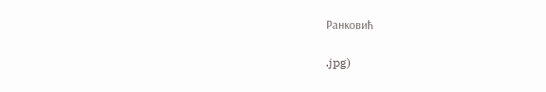Ранковић

.jpg)